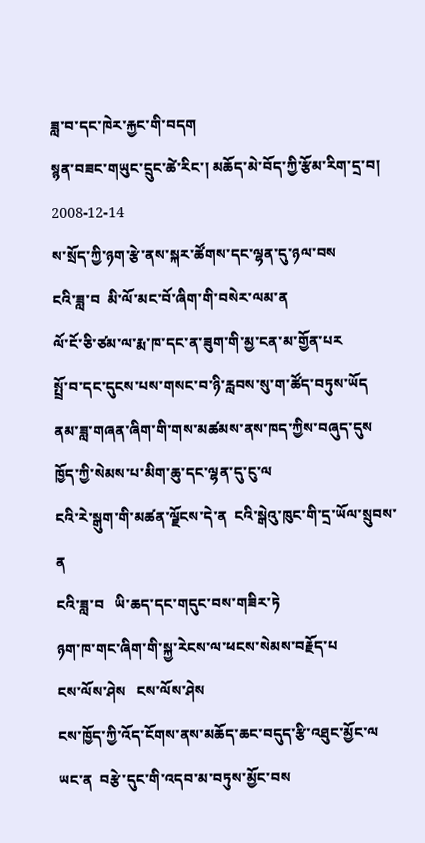ཟླ་བ་དང་ཁེར་རྐྱང་གི་བདག
སྙན་བཟང་གཡུང་དྲུང་ཚེ་རིང་། མཆོད་མེ་བོད་ཀྱི་རྩོམ་རིག་དྲ་བ། 2008-12-14
ས་སྲོད་ཀྱི་ཉག་རྩེ་ནས་སྐར་ཚོགས་དང་ལྷན་དུ་ཉལ་བས
ངའི་ཟླ་བ  མི་ལོ་མང་བོ་ཞིག་གི་བསེར་ལམ་ན
ལོ་ངོ་ཅི་ཙམ་ལ་རྨ་ཁ་དང་ན་ཟུག་གི་མྱ་ངན་མ་གྱོན་པར
སྤྲོ་བ་དང་དུངས་པས་གསང་བ་ཉི་རླབས་སུ་ག་ཚོད་བཏུས་ཡོད
ནམ་ཟླ་གཞན་ཞིག་གི་གས་མཚམས་ནས་ཁད་ཀྱིས་བཞུད་དུས
ཁྱོད་ཀྱི་སེམས་པ་མིག་ཆུ་དང་ལྷན་དུ་ངུ་ལ
ངའི་རེ་སྒུག་གི་མཚན་ལྗོངས་དེ་ན  ངའི་སྒེའུ་ཁུང་གི་དྲ་ཡོལ་སྲུབས་ན
ངའི་ཟླ་བ   ཡི་ཆད་དང་གདུང་བས་གཟིར་ཏེ
ཉག་ཁ་གང་ཞིག་གི་སྐྱ་རེངས་ལ་ཕངས་སེམས་བརྗོད་པ
ངས་ལོས་ཤེས   ངས་ལོས་ཤེས
ངས་ཁྱོད་ཀྱི་འོད་ངོགས་ནས་མཆོད་ཆང་བདུད་རྩི་འཐུང་མྱོང་ལ
ཡང་ན  བརྩེ་དུང་གི་འདབ་མ་བཏུས་མྱོང་བས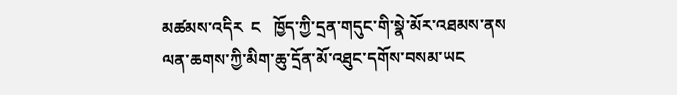མཚམས་འདིར  ང   ཁྱོད་ཀྱི་དྲན་གདུང་གི་སྣེ་མོར་འཐམས་ནས
ལན་ཆགས་ཀྱི་མིག་ཆུ་དྲོན་མོ་འཐུང་དགོས་བསམ་ཡང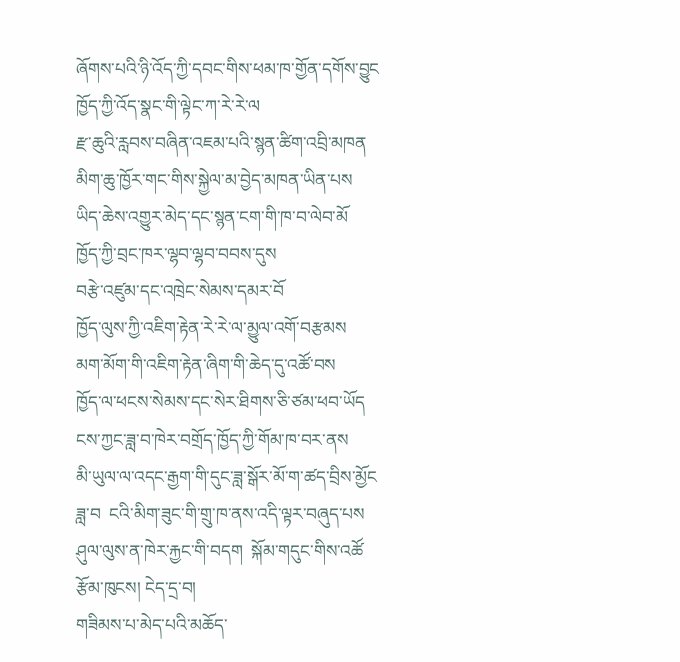ཞོགས་པའི་ཉི་འོད་ཀྱི་དབང་གིས་ཕམ་ཁ་གྱོན་དགོས་བྱུང
ཁྱོད་ཀྱི་འོད་སྣང་གི་ལྟེང་ཀ་རེ་རེ་ལ
རྫ་ཆུའི་རླབས་བཞིན་འཇམ་པའི་སྙན་ཚིག་འབྲི་མཁན
མིག་ཆུ་ཁྱོར་གང་གིས་སྐྱེལ་མ་བྱེད་མཁན་ཡིན་པས
ཡིད་ཆེས་འགྱུར་མེད་དང་སྙན་ངག་གི་ཁ་བ་ལེབ་མོ
ཁྱོད་ཀྱི་བྲང་ཁར་ལྷབ་ལྷབ་བབས་དུས
བརྩེ་འཛུམ་དང་འཁྲེང་སེམས་དམར་བོ
ཁྱོད་ལུས་ཀྱི་འཇིག་རྟེན་རེ་རེ་ལ་མྱུལ་འགོ་བརྩམས
མག་མོག་གི་འཇིག་རྟེན་ཞིག་གི་ཆེད་དུ་འཚོ་བས
ཁྱོད་ལ་ཕངས་སེམས་དང་སེར་ཐིགས་ཅི་ཙམ་ཕབ་ཡོད
ངས་ཀྱང་ཟླ་བ་ཁེར་བགྲོད་ཁྱོད་ཀྱི་གོམ་ཁ་བར་ནས
མི་ཡུལ་ལ་འདང་རྒྱག་གི་དུང་ཟླ་སྒོར་མོ་ག་ཚད་བྲིས་མྱོང
ཟླ་བ  ངའི་མིག་ཟུང་གི་གྲུ་ཁ་ནས་འདི་ལྟར་བཞུད་པས
ཤུལ་ལུས་ན་ཁེར་རྐྱང་གི་བདག  སྐོམ་གདུང་གིས་འཚོ
རྩོམ་ཁུངས། ངེད་དྲ་བ།
གཟིམས་པ་མེད་པའི་མཆོད་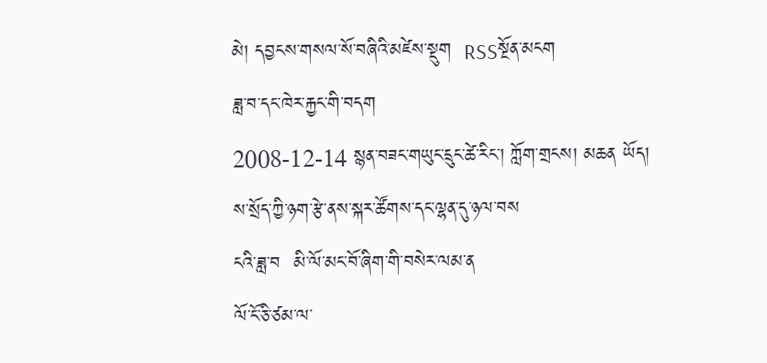མེ། དབྱངས་གསལ་སོ་བཞིའི་མཛེས་སྡུག  RSSསྔོན་མངག
ཟླ་བ་དང་ཁེར་རྐྱང་གི་བདག
2008-12-14 སྙན་བཟང་གཡུང་དྲུང་ཚེ་རིང་། ཀློག་གྲངས། མཆན ཡོད།
ས་སྲོད་ཀྱི་ཉག་རྩེ་ནས་སྐར་ཚོགས་དང་ལྷན་དུ་ཉལ་བས
ངའི་ཟླ་བ  མི་ལོ་མང་བོ་ཞིག་གི་བསེར་ལམ་ན
ལོ་ངོ་ཅི་ཙམ་ལ་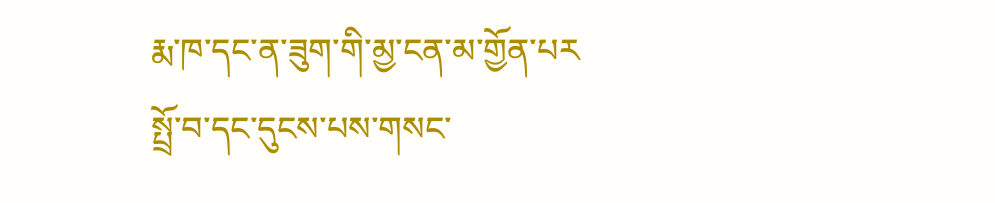རྨ་ཁ་དང་ན་ཟུག་གི་མྱ་ངན་མ་གྱོན་པར
སྤྲོ་བ་དང་དུངས་པས་གསང་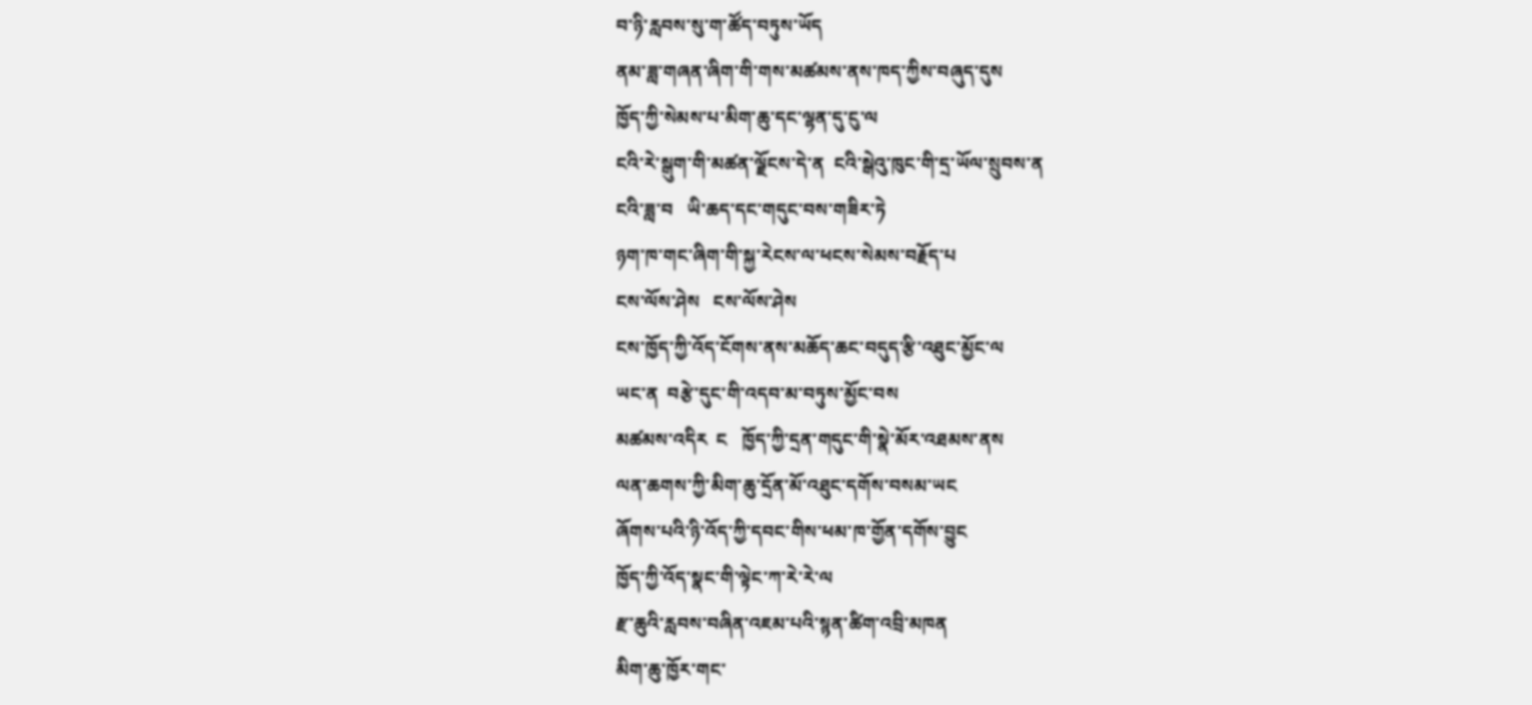བ་ཉི་རླབས་སུ་ག་ཚོད་བཏུས་ཡོད
ནམ་ཟླ་གཞན་ཞིག་གི་གས་མཚམས་ནས་ཁད་ཀྱིས་བཞུད་དུས
ཁྱོད་ཀྱི་སེམས་པ་མིག་ཆུ་དང་ལྷན་དུ་ངུ་ལ
ངའི་རེ་སྒུག་གི་མཚན་ལྗོངས་དེ་ན  ངའི་སྒེའུ་ཁུང་གི་དྲ་ཡོལ་སྲུབས་ན
ངའི་ཟླ་བ   ཡི་ཆད་དང་གདུང་བས་གཟིར་ཏེ
ཉག་ཁ་གང་ཞིག་གི་སྐྱ་རེངས་ལ་ཕངས་སེམས་བརྗོད་པ
ངས་ལོས་ཤེས   ངས་ལོས་ཤེས
ངས་ཁྱོད་ཀྱི་འོད་ངོགས་ནས་མཆོད་ཆང་བདུད་རྩི་འཐུང་མྱོང་ལ
ཡང་ན  བརྩེ་དུང་གི་འདབ་མ་བཏུས་མྱོང་བས
མཚམས་འདིར  ང   ཁྱོད་ཀྱི་དྲན་གདུང་གི་སྣེ་མོར་འཐམས་ནས
ལན་ཆགས་ཀྱི་མིག་ཆུ་དྲོན་མོ་འཐུང་དགོས་བསམ་ཡང
ཞོགས་པའི་ཉི་འོད་ཀྱི་དབང་གིས་ཕམ་ཁ་གྱོན་དགོས་བྱུང
ཁྱོད་ཀྱི་འོད་སྣང་གི་ལྟེང་ཀ་རེ་རེ་ལ
རྫ་ཆུའི་རླབས་བཞིན་འཇམ་པའི་སྙན་ཚིག་འབྲི་མཁན
མིག་ཆུ་ཁྱོར་གང་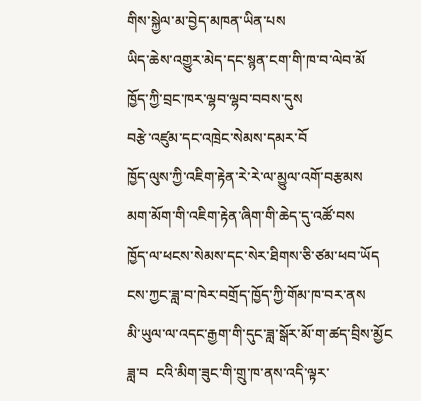གིས་སྐྱེལ་མ་བྱེད་མཁན་ཡིན་པས
ཡིད་ཆེས་འགྱུར་མེད་དང་སྙན་ངག་གི་ཁ་བ་ལེབ་མོ
ཁྱོད་ཀྱི་བྲང་ཁར་ལྷབ་ལྷབ་བབས་དུས
བརྩེ་འཛུམ་དང་འཁྲེང་སེམས་དམར་བོ
ཁྱོད་ལུས་ཀྱི་འཇིག་རྟེན་རེ་རེ་ལ་མྱུལ་འགོ་བརྩམས
མག་མོག་གི་འཇིག་རྟེན་ཞིག་གི་ཆེད་དུ་འཚོ་བས
ཁྱོད་ལ་ཕངས་སེམས་དང་སེར་ཐིགས་ཅི་ཙམ་ཕབ་ཡོད
ངས་ཀྱང་ཟླ་བ་ཁེར་བགྲོད་ཁྱོད་ཀྱི་གོམ་ཁ་བར་ནས
མི་ཡུལ་ལ་འདང་རྒྱག་གི་དུང་ཟླ་སྒོར་མོ་ག་ཚད་བྲིས་མྱོང
ཟླ་བ  ངའི་མིག་ཟུང་གི་གྲུ་ཁ་ནས་འདི་ལྟར་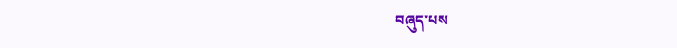བཞུད་པས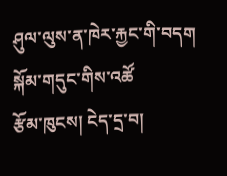ཤུལ་ལུས་ན་ཁེར་རྐྱང་གི་བདག  སྐོམ་གདུང་གིས་འཚོ
རྩོམ་ཁུངས། ངེད་དྲ་བ།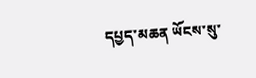དཔྱད་མཆན ཡོངས་སུ་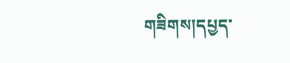གཟིགས།དཔྱད་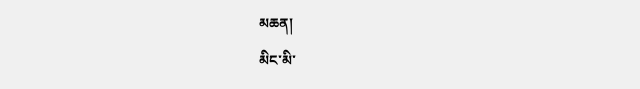མཆན།
མིང་མི་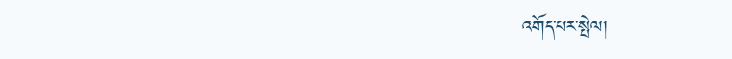འགོད་པར་སྤེལ།